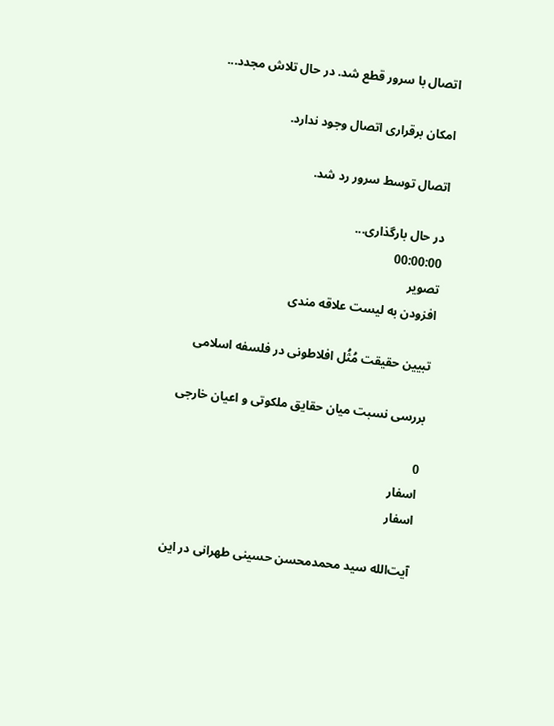اتصال با سرور قطع شد. در حال تلاش مجدد...

امکان برقراری اتصال وجود ندارد.

اتصال توسط سرور رد شد.

در حال بارگذاری...
00:00:00
تصویر
افزودن به لیست علاقه مندی

تبیین حقیقت مُثُل افلاطونی در فلسفه اسلامی

بررسی نسبت میان حقایق ملکوتی و اعیان خارجی

0
اسفار
اسفار

آیت‌الله سید محمدمحسن حسینی طهرانی در این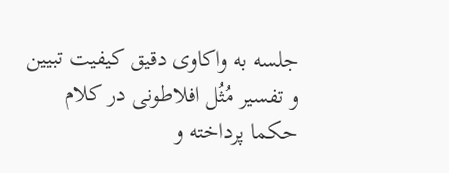جلسه به واکاوی دقیق کیفیت تبیین و تفسیر مُثُل افلاطونی در کلام حکما پرداخته و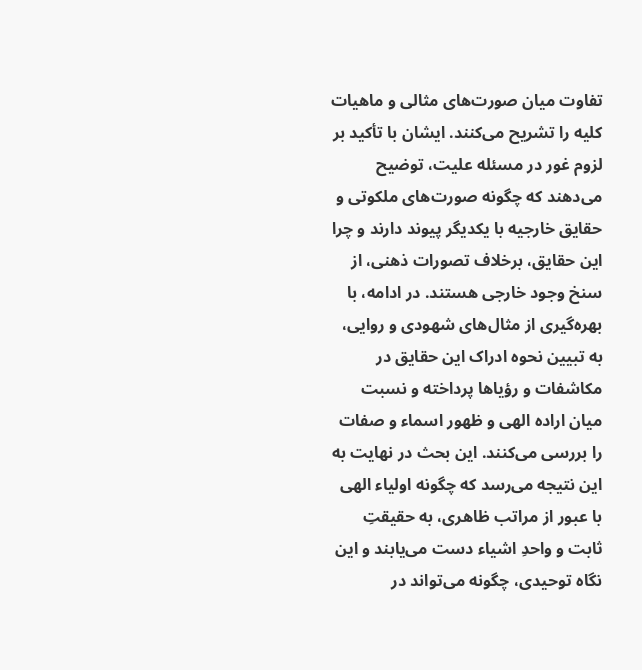تفاوت میان صورت‌های مثالی و ماهیات کلیه را تشریح می‌کنند. ایشان با تأکید بر لزوم غور در مسئله علیت، توضیح می‌دهند که چگونه صورت‌های ملکوتی و حقایق خارجیه با یکدیگر پیوند دارند و چرا این حقایق، برخلاف تصورات ذهنی، از سنخ وجود خارجی هستند. در ادامه، با بهره‌گیری از مثال‌های شهودی و روایی، به تبیین نحوه ادراک این حقایق در مکاشفات و رؤیاها پرداخته و نسبت میان اراده الهی و ظهور اسماء و صفات را بررسی می‌کنند. این بحث در نهایت به این نتیجه می‌رسد که چگونه اولیاء الهی با عبور از مراتب ظاهری، به حقیقتِ ثابت و واحدِ اشیاء دست می‌یابند و این نگاه توحیدی، چگونه می‌تواند در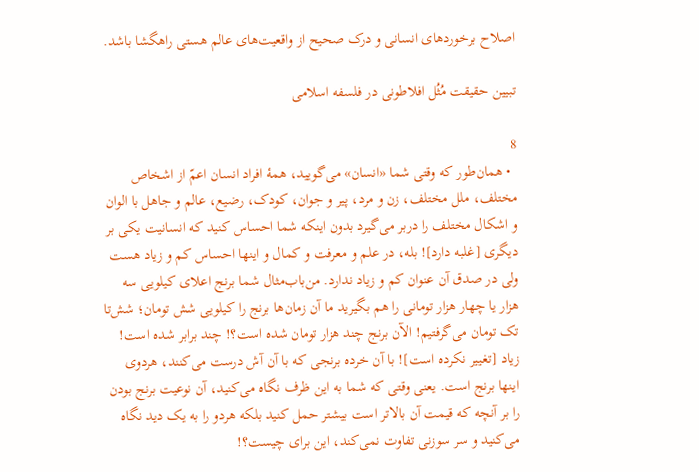اصلاح برخوردهای انسانی و درک صحیح از واقعیت‌های عالم هستی راهگشا باشد.

تبیین حقیقت مُثُل افلاطونی در فلسفه اسلامی

8
  • همان‌طور که وقتى شما «انسان» مى‌گویید، همۀ افراد انسان اعمّ از اشخاص مختلف، ملل مختلف، زن و مرد، پیر و جوان، کودک، رضیع، عالم و جاهل با الوان و اشکال مختلف را دربر مى‌گیرد بدون اینکه شما احساس کنید که انسانیت یکى بر دیگری [غلبه دارد]! بله، در علم و معرفت و کمال و اینها احساس کم و زیاد هست ولى در صدق آن عنوان کم و زیاد ندارد. من‌باب‌مثال شما برنج اعلاى کیلویى سه هزار یا چهار هزار تومانى را هم بگیرید ما آن زمان‌ها برنج را کیلویى شش تومان؛ شش‌تا تک تومان مى‌گرفتیم! الآن برنج چند هزار تومان شده است؟! چند برابر شده است! زیاد [تغییر نکرده است]! با آن خرده برنجی که با آن آش درست مى‌کنند، هردوى اینها برنج است. یعنى وقتى که شما به این ظرف نگاه مى‌کنید، آن نوعیت برنج بودن را بر آنچه که قیمت آن بالاتر است بیشتر حمل کنید بلکه هردو را به یک دید نگاه مى‌کنید و سر سوزنى تفاوت نمى‌کند، این براى چیست؟!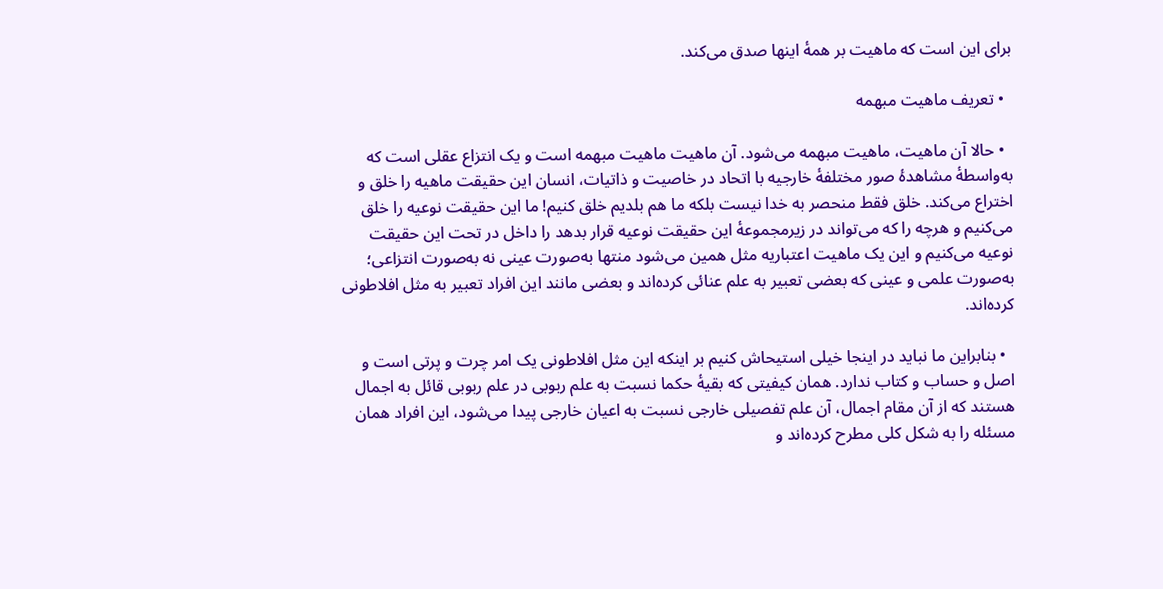برای این است که ماهیت بر همۀ اینها صدق مى‌کند.

  • تعریف ماهیت مبهمه

  • حالا آن ماهیت، ماهیت مبهمه می‌شود. آن ماهیت ماهیت مبهمه است و یک انتزاع عقلى است که به‌واسطۀ مشاهدۀ صور مختلفۀ خارجیه با اتحاد در خاصیت و ذاتیات، انسان این حقیقت ماهیه را خلق‌ و اختراع مى‌کند. خلق فقط منحصر به خدا نیست بلکه ما هم بلدیم خلق کنیم! ما این حقیقت نوعیه را خلق مى‌کنیم و هرچه را که مى‌تواند در زیرمجموعۀ این حقیقت نوعیه قرار بدهد را داخل در تحت این حقیقت نوعیه مى‌کنیم و این یک ماهیت اعتباریه مثل همین مى‌شود منتها به‌صورت عینى نه به‌صورت انتزاعى؛ به‌صورت علمى و عینى که بعضى تعبیر به علم عنائى کرده‌اند و بعضى مانند این افراد تعبیر به مثل افلاطونى کرده‌اند.

  • بنابراین ما نباید در اینجا خیلى استیحاش کنیم بر اینکه این مثل افلاطونى یک امر چرت و پرتى است و اصل و حساب و کتاب ندارد. همان کیفیتى که بقیۀ حکما نسبت به علم ربوبى در علم ربوبی قائل به اجمال هستند که از آن مقام اجمال، آن علم تفصیلى خارجى نسبت به اعیان خارجى پیدا مى‌شود، این افراد همان مسئله را به شکل کلى مطرح کرده‌اند و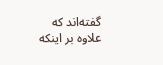گفته‌اند که علاوه بر اینکه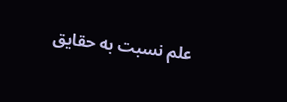علم نسبت به حقایق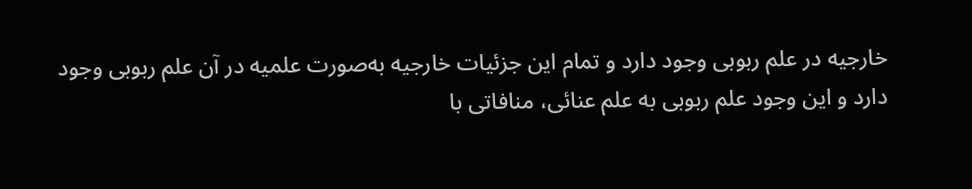خارجیه در علم ربوبى وجود دارد و تمام این جزئیات خارجیه به‌صورت علمیه در آن علم ربوبى وجود دارد و این وجود علم ربوبى به علم عنائى، منافاتى با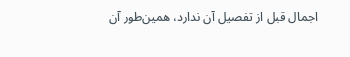اجمال قبل از تفصیل آن ندارد، همین‌طور آن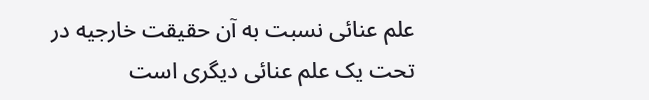علم عنائى نسبت به آن حقیقت خارجیه در تحت یک علم عنائى دیگرى است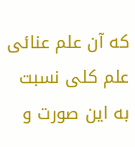که آن علم عنائى علم کلى نسبت به این صورت و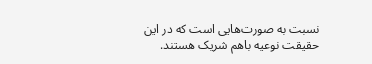نسبت به صورت‌هایی است که در این حقیقت نوعیه باهم شریک هستند.